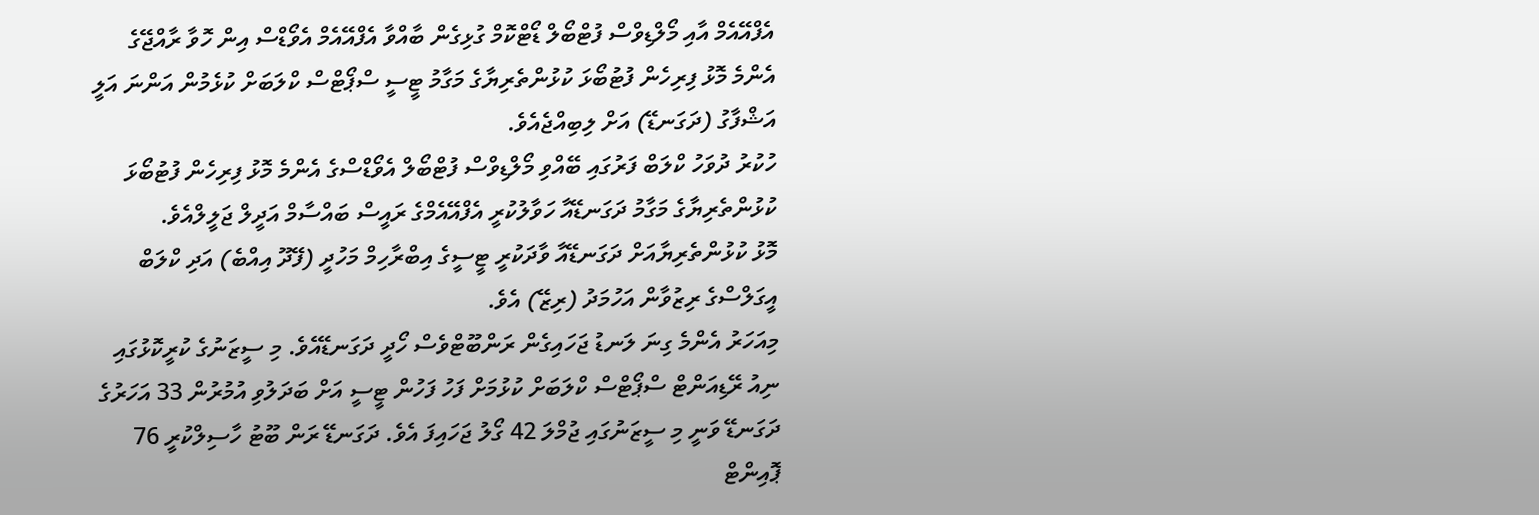އެފްއޭއެމް އާއި މޯލްޑިވްސް ފުޓްބޯލް ޑޯޓްކޮމް ގުޅިގެން ބާއްވާ އެފްއޭއެމް އެވޯޑްސް އިން ހޮވާ ރާއްޖޭގެ އެންމެ މޮޅު ފިރިހެން ފުޓުބޯޅަ ކުޅުންތެރިޔާގެ މަގާމު ޓީސީ ސްޕޯޓްސް ކްލަބަށް ކުޅެމުން އަންނަ އަލީ އަޝްފާގު (ދަގަނޑޭ) އަށް ލިބިއްޖެއެވެ.
ހުކުރު ދުވަހު ކްލަބް ފަރުގައި ބޭއްވި މޯލްޑިވްސް ފުޓްބޯލް އެވޯޑްސްގެ އެންމެ މޮޅު ފިރިހެން ފުޓުބޯޅަ ކުޅުންތެރިޔާގެ މަގާމު ދަގަނޑޭއާ ހަވާލުކުރީ އެފްއޭއެމްގެ ރައީސް ބައްސާމް އަދީލް ޖަލީލްއެވެ.
މޮޅު ކުޅުންތެރިޔާއަށް ދަގަނޑޭއާ ވާދަކުރީ ޓީސީގެ އިބްރާހިމް މަހުދީ (ފޭދޫ އިއްބެ) އަދި ކްލަބް އީގަލްސްގެ ރިޒުވާން އަހުމަދު (ރިޒޭ) އެވެ.
މިއަހަރު އެންމެ ގިނަ ލަނޑު ޖަހައިގެން ރަންބޫޓްވެސް ހޯދީ ދަގަނޑޭއެވެ. މި ސީޒަނުގެ ކުރީކޮޅުގައި ނިއު ރޭޑިއަންޓް ސްޕޯޓްސް ކްލަބަށް ކުޅުމަށް ފަހު ފަހުން ޓީސީ އަށް ބަދަލުވި އުމުރުން 33 އަހަރުގެ ދަގަނޑޭ ވަނީ މި ސީޒަނުގައި ޖުމްލަ 42 ގޯލު ޖަހައިފަ އެވެ. ދަގަނޑޭ ރަން ބޫޓު ހާސިލްކުރީ 76 ޕޮއިންޓް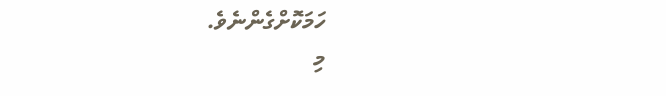ހަމަކޮށްގެންނެވެ.
މި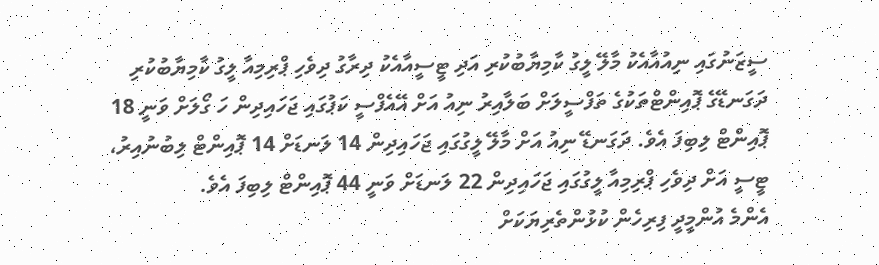ސީޒަނުގައި ނިއުއާއެކު މާލޭ ލީގު ކާމިޔާބުކުރި އަދި ޓީސީއާއެކު ދިރާގު ދިވެހި ޕްރިމިއާ ލީގު ކާމިޔާބުކުރި ދަގަނޑޭގެ ޕޮއިންޓްތަކުގެ ތަފްސީލަށް ބަލާއިރު ނިއު އަށް އޭއެފްސީ ކަޕުގައި ޖަހައިދިން ހަ ގޯލަށް ވަނީ 18 ޕޮއިންޓް ލިބިފަ އެވެ. ދަގަނޑޭ ނިއު އަށް މާލޭ ލީގުގައި ޖަހައިދިން 14 ލަނޑަށް 14 ޕޮއިންޓް ލިބުނުއިރު، ޓީސީ އަށް ދިވެހި ޕްރިމިއާ ލީގުގައި ޖަހައިދިން 22 ލަނޑަށް ވަނީ 44 ޕޮއިންޓް ލިބިފަ އެވެ.
އެންމެ އުންމީދީ ފިރިހެން ކުޅުންތެރިޔަކަށް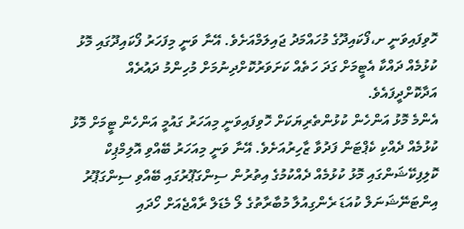ހޮވިފައިވަނީ ށ،ފޯކައިދޫގެ މުހައްމަދު ޖައިލަމްއަށެވެ. އޭނާ ވަނީ މިފަހަރު ފޯކައިދޫގައި މޮޅު ކުޅުމެއް ދައްކާ އެޓީމަށް ގަދަ ހަތެއް ކަށަވަރުކޮށްދިނުމަށް މުހިންމު ދައުރެއް އަދާކޮށްދީފައެވެ.
އެންމެ މޮޅު އަންހެން ކުޅުންތެރިޔަކަށް ހޮވިފައިވަނީ މިއަހަރު ގައުމީ އަންހެން ޓީމަށް މޮޅު ކުޅުމެއް ދެއްކި ކެޕްޓަން ފަދުވާ ޒާހިރުއަށެވެ. އޭނާ ވަނީ މިއަހަރު ބޭއްވި އޮލިމްޕިކް ކޮލިފިކޭޝަންގައި މޮޅު ކުޅުމެއް ދެއްކުމުގެ އިތުރުން ސިންގަޕޫރުގައި ބޭއްވި ސިންގަޕޫރު އިންޓަނޭޝަނަލް ކުއަޑަ ރެންގިއުލާ މުބާރާތުގެ ލޯ މެޑަލް ރާއްޖެއަށް ހޯދައި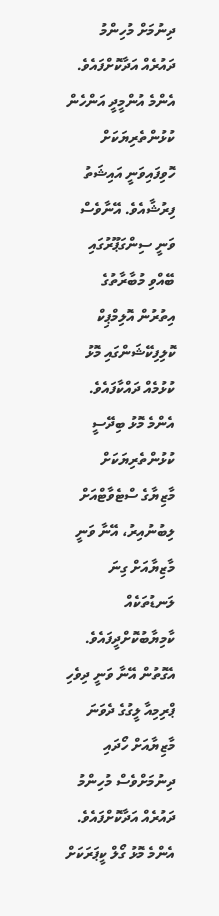ދިނުމަށް މުހިންމު ދައުރެއް އަދާކޮށްފައެވެ.
އެންމެ އުންމީދީ އަންހެން ކުޅުންތެރިޔަކަށް ހޮވިފައިވަނީ އައިޝަތު ފިރުޝާއެވެ. އޭނާވެސް ވަނީ ސިންގަޕޫރުގައި ބޭއްވި މުބާރާތުގެ އިތުރުން އޮލިމްޕިކް ކޮލިފިކޭޝަންގައި މޮޅު ކުޅުމެއް ދައްކާފައެވެ.
އެންމެ މޮޅު ބިދޭސީ ކުޅުންތެރިޔަކަށް މާޒިޔާގެ ސްޓެވާޓްއަށް ލިބުނުއިރު، އޭނާ ވަނީ މާޒިޔާއަށް ގިނަ ލަނޑުތަކެއް ކާމިޔާބުކޮށްދީފައެވެ. އެގޮތުން އޭނާ ވަނީ ދިވެހި ޕްރިމިއާ ލީގުގެ ދެވަނަ މާޒިޔާއަށް ހޯދައި ދިނުމަށްވެސް މުހިންމު ދައުރެއް އަދާކޮށްފައެވެ.
އެންމެ މޮޅު ގޯލް ކީޕަރަކަށް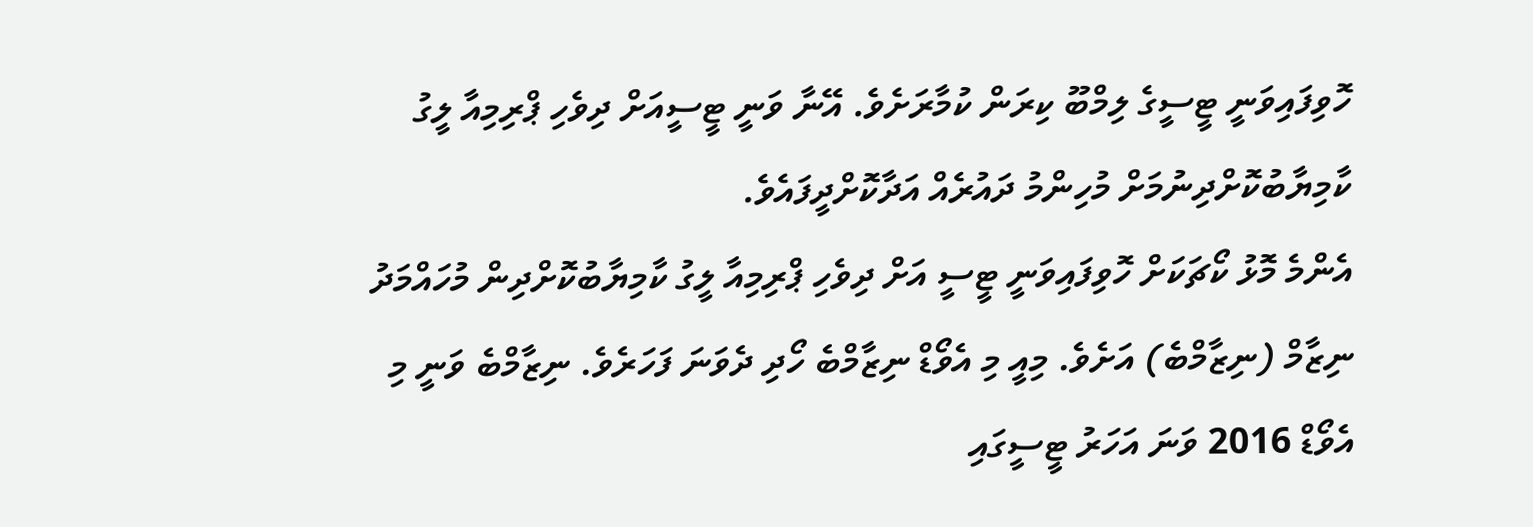ހޮވިފައިވަނީ ޓީސީގެ ލިމްބޫ ކިރަން ކުމާރަށެވެ. އޭނާ ވަނީ ޓީސީއަށް ދިވެހި ޕްރިމިއާ ލީގު ކާމިޔާބުކޮށްދިނުމަށް މުހިންމު ދައުރެއް އަދާކޮށްދީފައެވެ.
އެންމެ މޮޅު ކޯޗަކަށް ހޮވިފައިވަނީ ޓީސީ އަށް ދިވެހި ޕްރިމިއާ ލީގު ކާމިޔާބުކޮށްދިން މުހައްމަދު ނިޒާމް (ނިޒާމްބެ) އަށެވެ. މިއީ މި އެވޯޑް ނިޒާމްބެ ހޯދި ދެވަނަ ފަހަރެވެ. ނިޒާމްބެ ވަނީ މި އެވޯޑް 2016 ވަނަ އަހަރު ޓީސީގައި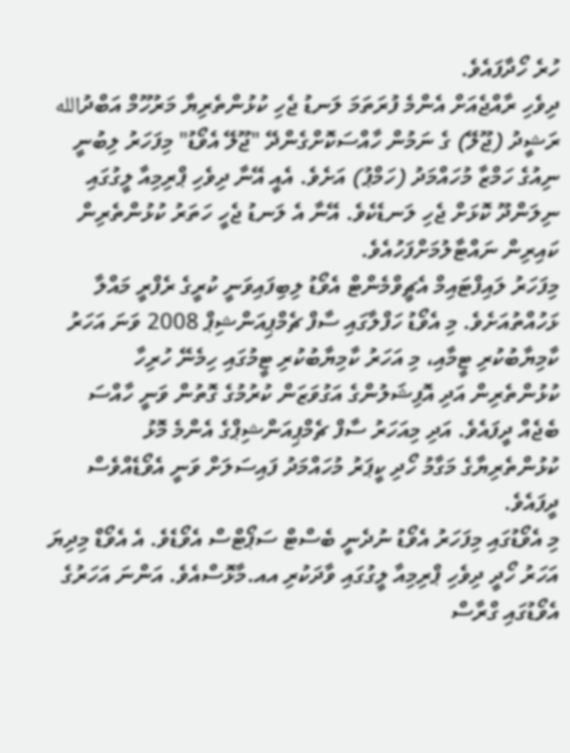ހުރެ ހޯދާފައެވެ.
ދިވެހި ރާއްޖެއަށް އެންމެ ފުރަތަމަ ލަނޑު ޖެހި ކުޅުންތެރިޔާ މަރުހޫމް އަބްދުالله ރަޝީދު (ޖޫލޭ) ގެ ނަމުން ހާއްސަކޮށްގެންދޭ "ޖޫލޭ އެވޯޑު" މިފަހަރު ލިބުނީ ނިއުގެ ހަމްޒާ މުހައްމަދު (ހަމްޕު) އަށެވެ. އެއީ އޭނާ ދިވެހި ޕްރިމިއާ ލީގުގައި ނިލަންދޫ ކޮޅަށް ޖެހި ލަނޑެކެވެ. އޭނާ އެ ލަނޑު ޖެހީ ހަތަރު ކުޅުންތެރިން ކައިރިން ނައްޓާލުމަށްފަހުއެވެ.
މިފަހަރު ލައިފްޓައިމް އެޗީވްމެންޓް އެވޯޑު ލިބިފައިވަނީ ކުރީގެ ރެފްރީ މައްލާ ޅަހުއްތުއަށެވެ. މި އެވޯޑު ހަފްލާގައި ސާފް ޗެމްޕިއަންޝިޕް 2008 ވަނަ އަހަރު ކާމިޔާބުކުރި ޓީމާއި، މި އަހަރު ކާމިޔާބުކުރި ޓީމުގައި ހިމެނޭ ހުރިހާ ކުޅުންތެރިން އަދި އޮފިޝަލުންގެ އަގުވަޒަން ކުރުމުގެ ގޮތުން ވަނީ ހާއްސަ ބެޖެއް ދީފައެވެ. އަދި މިއަހަރު ސާފް ޗެމްޕިއަންޝިޕްގެ އެންމެ މޮޅު ކުޅުންތެރިޔާގެ މަގާމު ހޯދި ކީޕަރު މުހައްމަދު ފައިސަލަށް ވަނީ އެވޯޑެއްވެސް ދީފައެވެ.
މި އެވޯޑުގައި މިފަހަރު އެވޯޑު ނުދެނީ ބެސްޓް ސަޕޯޓްސް އެވޯޑެވެ. އެ އެވޯޑް މިދިޔަ އަހަރު ހޯދީ ދިވެހި ޕްރިމިއާ ލީގުގައި ވާދަކުރި އއ.މާޅޮސްއެވެ. އަންނަ އަހަރުގެ އެވޯޑުގައި ގްރާސް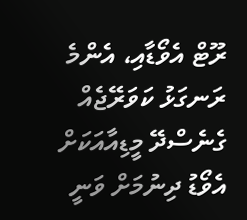ރޫޓް އެވޯޑާއި، އެންމެ ރަނގަޅު ކަވަރޭޖެއް ގެނެސްދޭ މީޑިއާއަކަށް އެވޯޑު ދިނުމަށް ވަނީ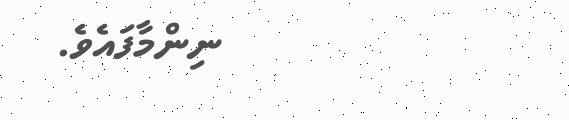ނިންމާފައެވެ.